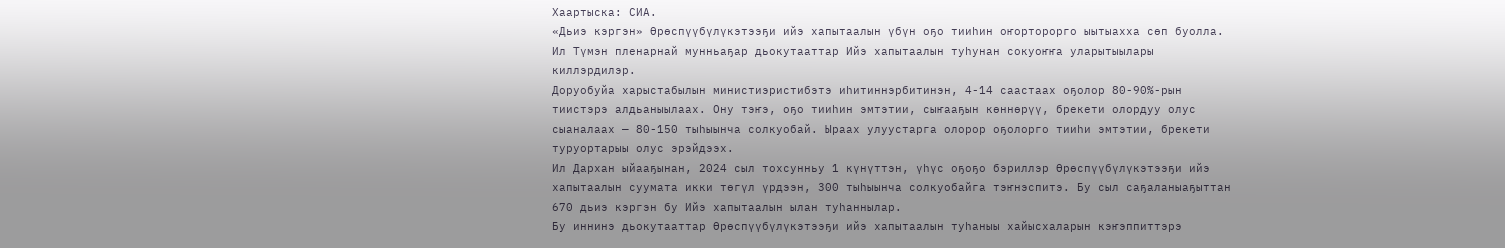Хаартыска: СИА.
«Дьиэ кэргэн» Өрөспүүбүлүкэтээҕи ийэ хапытаалын үбүн оҕо тииһин оҥорторорго ыытыахха сөп буолла. Ил Түмэн пленарнай мунньаҕар дьокутааттар Ийэ хапытаалын туһунан сокуоҥҥа уларытыылары киллэрдилэр.
Доруобуйа харыстабылын министиэристибэтэ иһитиннэрбитинэн, 4-14 саастаах оҕолор 80-90%-рын тиистэрэ алдьаныылаах. Ону тэҥэ, оҕо тииһин эмтэтии, сыҥааҕын көннөрүү, брекети олордуу олус сыаналаах — 80-150 тыһыынча солкуобай. Ыраах улуустарга олорор оҕолорго тииһи эмтэтии, брекети туруортарыы олус эрэйдээх.
Ил Дархан ыйааҕынан, 2024 сыл тохсунньу 1 күнүттэн, үһүс оҕоҕо бэриллэр Өрөспүүбүлүкэтээҕи ийэ хапытаалын суумата икки төгүл үрдээн, 300 тыһыынча солкуобайга тэҥнэспитэ. Бу сыл саҕаланыаҕыттан 670 дьиэ кэргэн бу Ийэ хапытаалын ылан туһаннылар.
Бу иннинэ дьокутааттар Өрөспүүбүлүкэтээҕи ийэ хапытаалын туһаныы хайысхаларын кэҥэппиттэрэ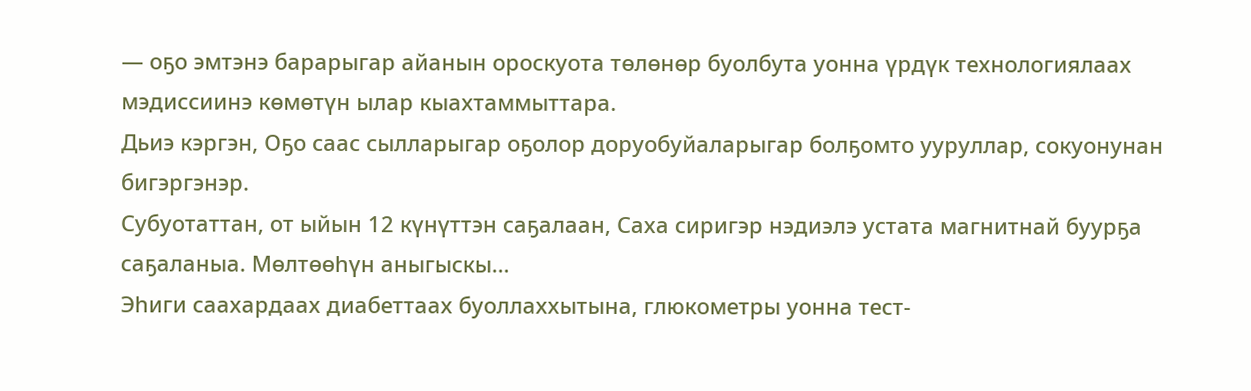— оҕо эмтэнэ барарыгар айанын ороскуота төлөнөр буолбута уонна үрдүк технологиялаах мэдиссиинэ көмөтүн ылар кыахтаммыттара.
Дьиэ кэргэн, Оҕо саас сылларыгар оҕолор доруобуйаларыгар болҕомто ууруллар, сокуонунан бигэргэнэр.
Субуотаттан, от ыйын 12 күнүттэн саҕалаан, Саха сиригэр нэдиэлэ устата магнитнай буурҕа саҕаланыа. Мөлтөөһүн аныгыскы…
Эһиги саахардаах диабеттаах буоллаххытына, глюкометры уонна тест-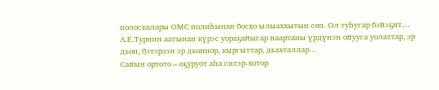полоскалары ОМС полиһынан босхо ылыаххытын сөп. Ол туһугар бэйэҕит…
А.Е.Турнин аатынан күрэс уораҕайыгар наартаны үрдүнэн ойууга уолаттар, эр дьон, бэтэрээн эр дьоннор, кыргыттар, дьахталлар…
Сайын ортото – оҕуруот аһа ситэр-хотор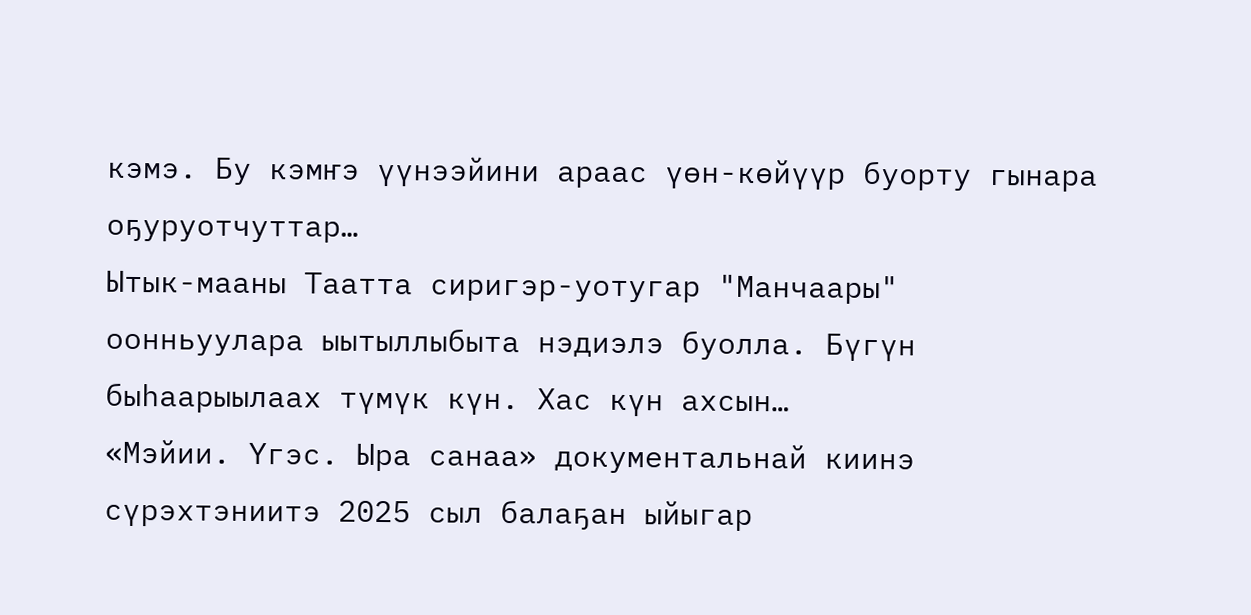кэмэ. Бу кэмҥэ үүнээйини араас үөн-көйүүр буорту гынара оҕуруотчуттар…
Ытык-мааны Таатта сиригэр-уотугар "Манчаары" оонньуулара ыытыллыбыта нэдиэлэ буолла. Бүгүн быһаарыылаах түмүк күн. Хас күн ахсын…
«Мэйии. Үгэс. Ыра санаа» документальнай киинэ сүрэхтэниитэ 2025 сыл балаҕан ыйыгар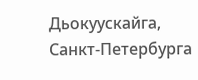Дьокуускайга, Санкт-Петербурга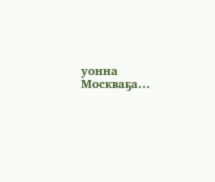уонна Москваҕа…